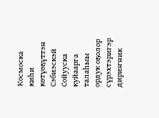Космоска киһи көтүөҕүттэн Сэбиэскэй Сойууска куйаарга талаһыы ордук оҕолор сүрэхтэригэр дириҥник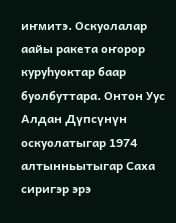иҥмитэ. Оскуолалар аайы ракета оҥорор куруһуоктар баар буолбуттара. Онтон Уус Алдан Дүпсүнүн оскуолатыгар 1974 алтынньытыгар Саха сиригэр эрэ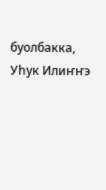буолбакка, Уһук Илиҥҥэ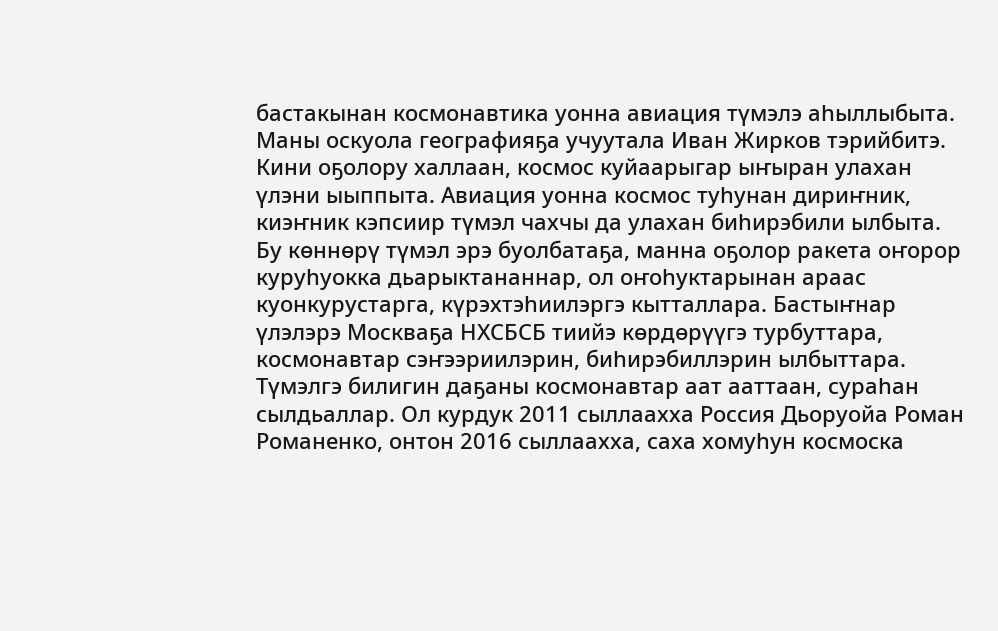бастакынан космонавтика уонна авиация түмэлэ аһыллыбыта. Маны оскуола географияҕа учуутала Иван Жирков тэрийбитэ.
Кини оҕолору халлаан, космос куйаарыгар ыҥыран улахан үлэни ыыппыта. Авиация уонна космос туһунан дириҥник, киэҥник кэпсиир түмэл чахчы да улахан биһирэбили ылбыта. Бу көннөрү түмэл эрэ буолбатаҕа, манна оҕолор ракета оҥорор куруһуокка дьарыктананнар, ол оҥоһуктарынан араас куонкурустарга, күрэхтэһиилэргэ кытталлара. Бастыҥнар үлэлэрэ Москваҕа НХСБСБ тиийэ көрдөрүүгэ турбуттара, космонавтар сэҥээриилэрин, биһирэбиллэрин ылбыттара.
Түмэлгэ билигин даҕаны космонавтар аат ааттаан, сураһан сылдьаллар. Ол курдук 2011 сыллаахха Россия Дьоруойа Роман Романенко, онтон 2016 сыллаахха, саха хомуһун космоска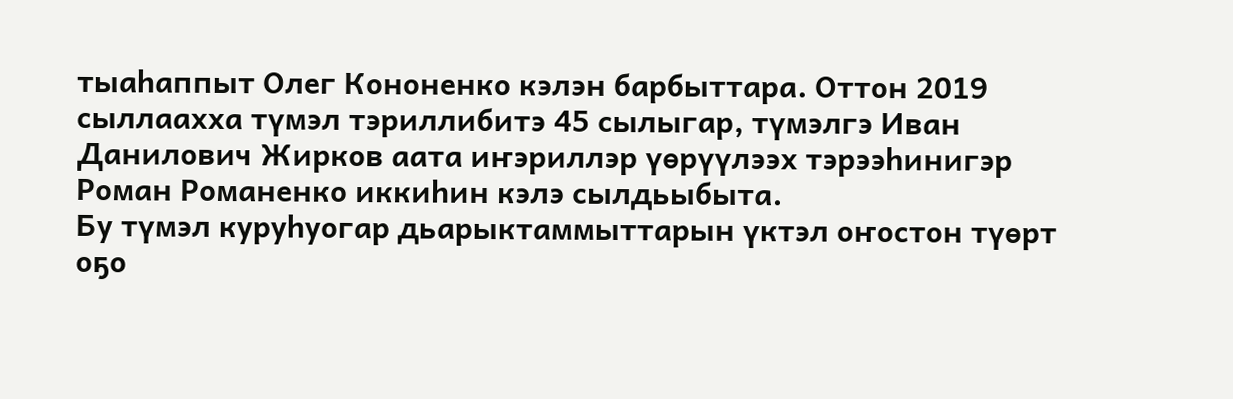тыаһаппыт Олег Кононенко кэлэн барбыттара. Оттон 2019 сыллаахха түмэл тэриллибитэ 45 сылыгар, түмэлгэ Иван Данилович Жирков аата иҥэриллэр үөрүүлээх тэрээһинигэр Роман Романенко иккиһин кэлэ сылдьыбыта.
Бу түмэл куруһуогар дьарыктаммыттарын үктэл оҥостон түөрт оҕо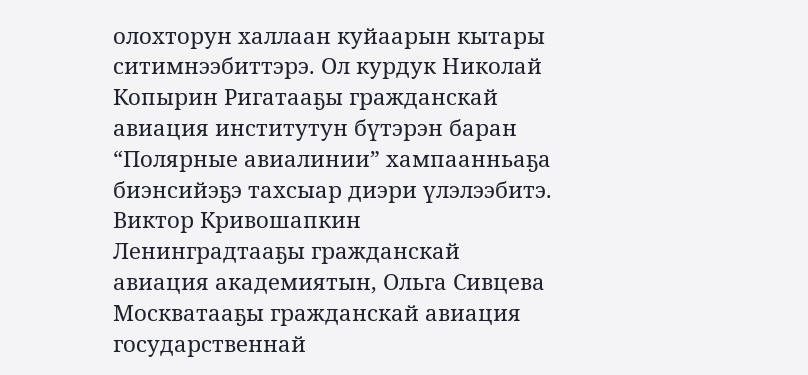олохторун халлаан куйаарын кытары ситимнээбиттэрэ. Ол курдук Николай Копырин Ригатааҕы гражданскай авиация институтун бүтэрэн баран “Полярные авиалинии” хампаанньаҕа биэнсийэҕэ тахсыар диэри үлэлээбитэ. Виктор Кривошапкин Ленинградтааҕы гражданскай авиация академиятын, Ольга Сивцева Москватааҕы гражданскай авиация государственнай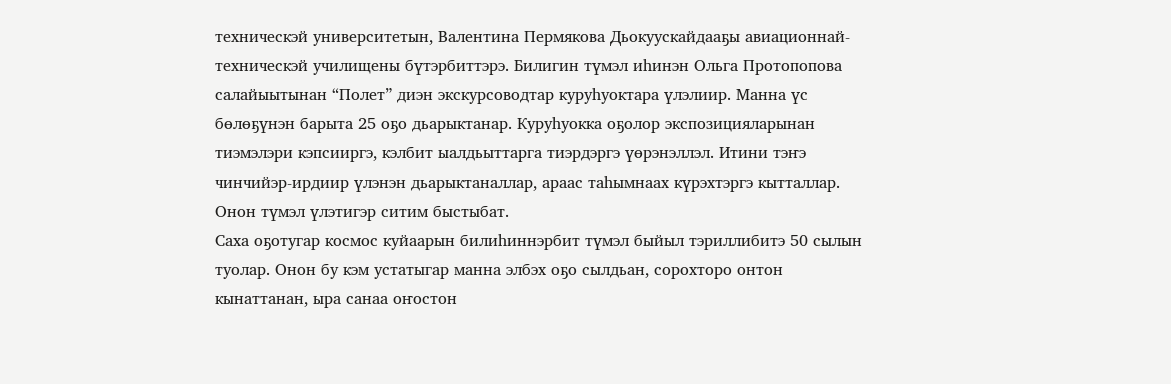техническэй университетын, Валентина Пермякова Дьокуускайдааҕы авиационнай-техническэй училищены бүтэрбиттэрэ. Билигин түмэл иһинэн Ольга Протопопова салайыытынан “Полет” диэн экскурсоводтар куруһуоктара үлэлиир. Манна үс бөлөҕүнэн барыта 25 оҕо дьарыктанар. Куруһуокка оҕолор экспозицияларынан тиэмэлэри кэпсииргэ, кэлбит ыалдьыттарга тиэрдэргэ үөрэнэллэл. Итини тэҥэ чинчийэр-ирдиир үлэнэн дьарыктаналлар, араас таһымнаах күрэхтэргэ кытталлар. Онон түмэл үлэтигэр ситим быстыбат.
Саха оҕотугар космос куйаарын билиһиннэрбит түмэл быйыл тэриллибитэ 50 сылын туолар. Онон бу кэм устатыгар манна элбэх оҕо сылдьан, сорохторо онтон кынаттанан, ыра санаа оҥостон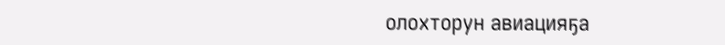олохторун авиацияҕа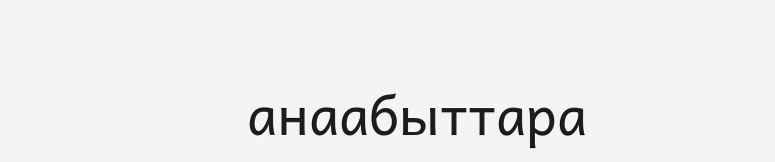анаабыттара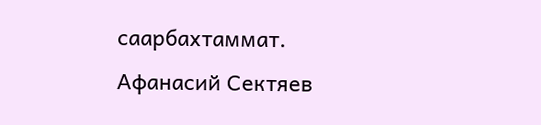саарбахтаммат.
Афанасий Сектяев